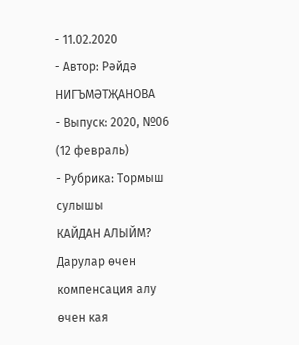- 11.02.2020
- Автор: Рәйдә НИГЪМӘТҖАНОВА
- Выпуск: 2020, №06 (12 февраль)
- Рубрика: Тормыш сулышы
КАЙДАН АЛЫЙМ?
Дарулар өчен компенсация алу өчен кая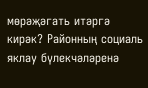мөрәҗәгать итәргә кирәк? Районның социаль яклау бүлекчәләренә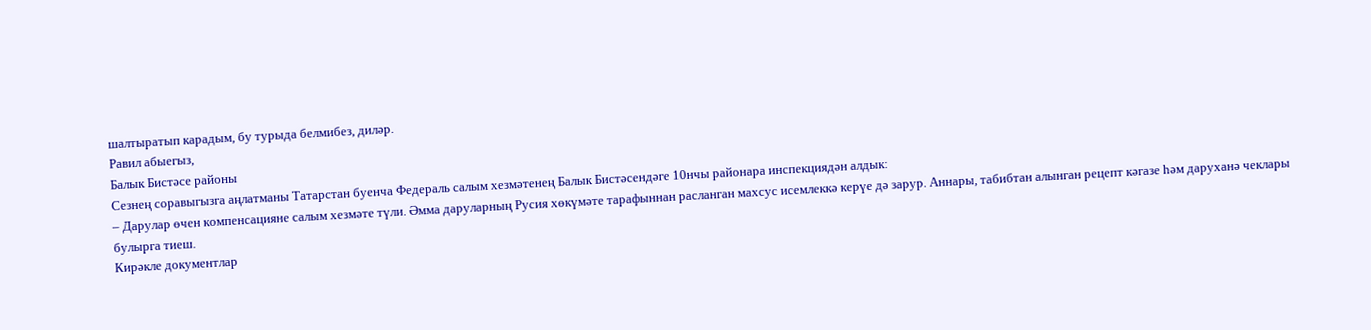шалтыратып карадым, бу турыда белмибез, диләр.
Равил абыегыз,
Балык Бистәсе районы
Сезнең соравыгызга аңлатманы Татарстан буенча Федераль салым хезмәтенең Балык Бистәсендәге 10нчы районара инспекциядән алдык:
– Дарулар өчен компенсацияне салым хезмәте түли. Әмма даруларның Русия хөкүмәте тарафыннан расланган махсус исемлеккә керүе дә зарур. Аннары, табибтан алынган рецепт кәгазе һәм даруханә чеклары булырга тиеш.
Кирәкле документлар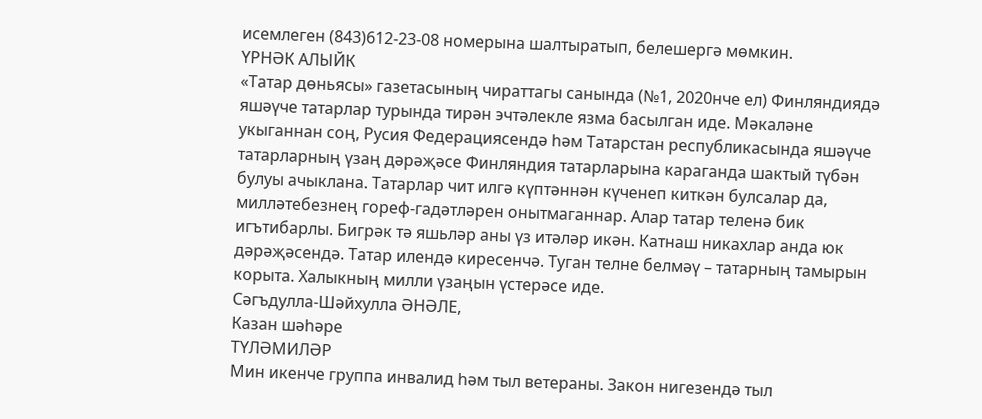исемлеген (843)612-23-08 номерына шалтыратып, белешергә мөмкин.
ҮРНӘК АЛЫЙК
«Татар дөньясы» газетасының чираттагы санында (№1, 2020нче ел) Финляндиядә яшәүче татарлар турында тирән эчтәлекле язма басылган иде. Мәкаләне укыганнан соң, Русия Федерациясендә һәм Татарстан республикасында яшәүче татарларның үзаң дәрәҗәсе Финляндия татарларына караганда шактый түбән булуы ачыклана. Татарлар чит илгә күптәннән күченеп киткән булсалар да, милләтебезнең гореф-гадәтләрен онытмаганнар. Алар татар теленә бик игътибарлы. Бигрәк тә яшьләр аны үз итәләр икән. Катнаш никахлар анда юк дәрәҗәсендә. Татар илендә киресенчә. Туган телне белмәү – татарның тамырын корыта. Халыкның милли үзаңын үстерәсе иде.
Сәгъдулла-Шәйхулла ӘНӘЛЕ,
Казан шәһәре
ТҮЛӘМИЛӘР
Мин икенче группа инвалид һәм тыл ветераны. Закон нигезендә тыл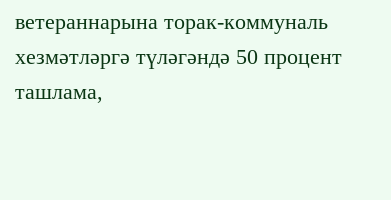ветераннарына торак-коммуналь хезмәтләргә түләгәндә 50 процент ташлама,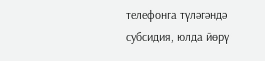телефонга түләгәндә субсидия, юлда йөрү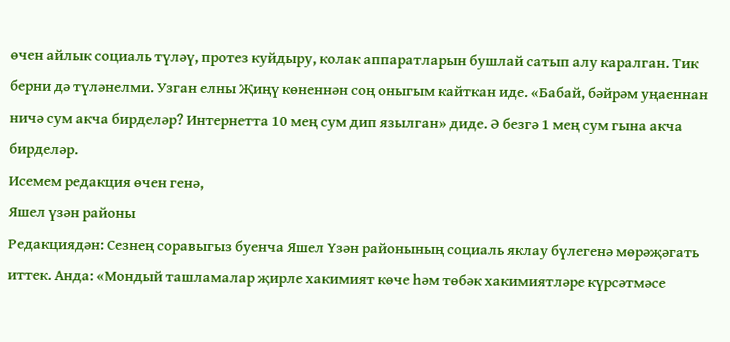өчен айлык социаль түләү, протез куйдыру, колак аппаратларын бушлай сатып алу каралган. Тик берни дә түләнелми. Узган елны Җиңү көненнән соң оныгым кайткан иде. «Бабай, бәйрәм уңаеннан ничә сум акча бирделәр? Интернетта 10 мең сум дип язылган» диде. Ә безгә 1 мең сум гына акча бирделәр.
Исемем редакция өчен генә,
Яшел үзән районы
Редакциядән: Сезнең соравыгыз буенча Яшел Үзән районының социаль яклау бүлегенә мөрәҗәгать иттек. Анда: «Мондый ташламалар җирле хакимият көче һәм төбәк хакимиятләре күрсәтмәсе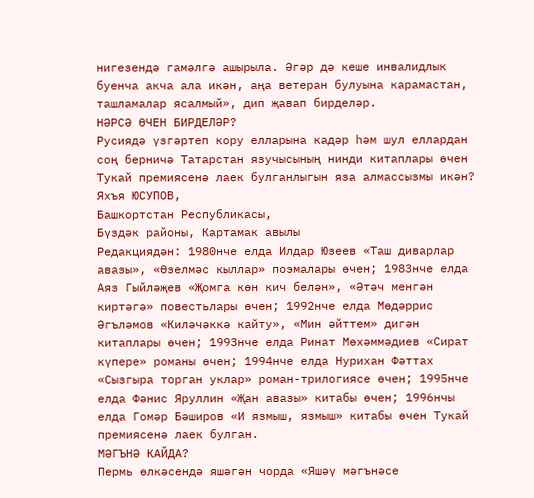нигезендә гамәлгә ашырыла. Әгәр дә кеше инвалидлык буенча акча ала икән, аңа ветеран булуына карамастан, ташламалар ясалмый», дип җавап бирделәр.
НӘРСӘ ӨЧЕН БИРДЕЛӘР?
Русиядә үзгәртеп кору елларына кадәр һәм шул еллардан соң берничә Татарстан язучысының нинди китаплары өчен Тукай премиясенә лаек булганлыгын яза алмассызмы икән?
Яхъя ЮСУПОВ,
Башкортстан Республикасы,
Бүздәк районы, Картамак авылы
Редакциядән: 1980нче елда Илдар Юзеев «Таш диварлар авазы», «Өзелмәс кыллар» поэмалары өчен; 1983нче елда Аяз Гыйләҗев «Җомга көн кич белән», «Әтәч менгән киртәгә» повестьлары өчен; 1992нче елда Мөдәррис Әгъләмов «Киләчәккә кайту», «Мин әйттем» дигән китаплары өчен; 1993нче елда Ринат Мөхәммәдиев «Сират күпере» романы өчен; 1994нче елда Нурихан Фәттах «Сызгыра торган уклар» роман-трилогиясе өчен; 1995нче елда Фәнис Яруллин «Җан авазы» китабы өчен; 1996нчы елда Гомәр Бәширов «И язмыш, язмыш» китабы өчен Тукай премиясенә лаек булган.
МӘГЪНӘ КАЙДА?
Пермь өлкәсендә яшәгән чорда «Яшәү мәгънәсе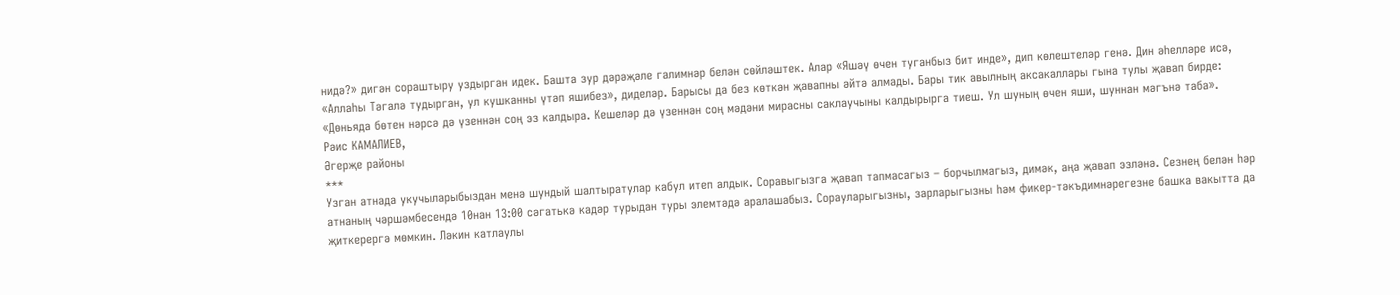нидә?» дигән сораштыру уздырган идек. Башта зур дәрәҗәле галимнәр белән сөйләштек. Алар «Яшәү өчен туганбыз бит инде», дип көлештеләр генә. Дин әһелләре исә, «Аллаһы Тәгалә тудырган, ул кушканны үтәп яшибез», диделәр. Барысы да без көткән җавапны әйтә алмады. Бары тик авылның аксакаллары гына тулы җавап бирде: «Дөньяда бөтен нәрсә дә үзеннән соң эз калдыра. Кешеләр дә үзеннән соң мәдәни мирасны саклаучыны калдырырга тиеш. Ул шуның өчен яши, шуннан мәгънә таба».
Рәис КАМАЛИЕВ,
Әгерҗе районы
***
Узган атнада укучыларыбыздан менә шундый шалтыратулар кабул итеп алдык. Соравыгызга җавап тапмасагыз – борчылмагыз, димәк, аңа җавап эзләнә. Сезнең белән һәр атнаның чәршәмбесендә 10нан 13:00 сәгатькә кадәр турыдан туры элемтәдә аралашабыз. Сорауларыгызны, зарларыгызны һәм фикер-тәкъдимнәрегезне башка вакытта да җиткерергә мөмкин. Ләкин катлаулы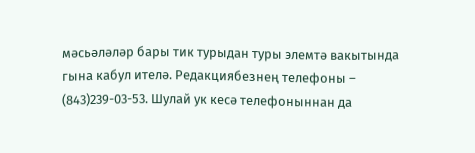мәсьәләләр бары тик турыдан туры элемтә вакытында гына кабул ителә. Редакциябезнең телефоны – (843)239-03-53. Шулай ук кесә телефоныннан да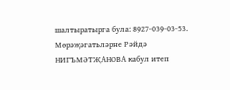шалтыратырга була: 8927-039-03-53.
Мөрәҗәгатьләрне Рәйдә НИГЪМӘТҖАНОВА кабул итеп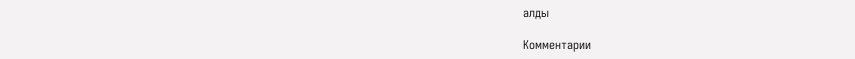алды

Комментарии